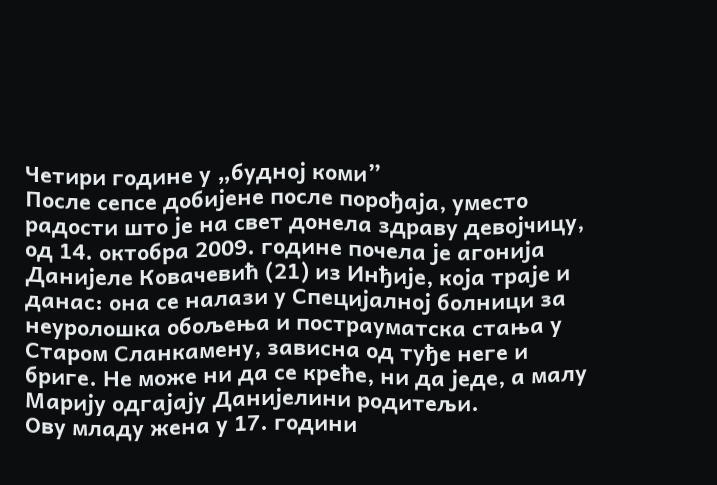Четири године у „будној коми”
После сепсе добијене после порођаја, уместо радости што је на свет донела здраву девојчицу, од 14. октобра 2009. године почела је агонија Данијеле Ковачевић (21) из Инђије, која траје и данас: она се налази у Специјалној болници за неуролошка обољења и пострауматска стања у Старом Сланкамену, зависна од туђе неге и бриге. Не може ни да се креће, ни да једе, а малу Марију одгајају Данијелини родитељи.
Ову младу жена у 17. години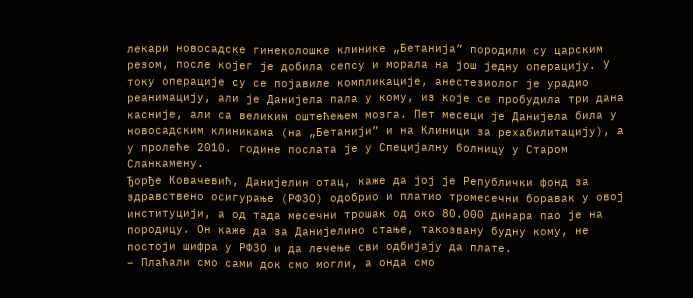лекари новосадске гинеколошке клинике „Бетанија” породили су царским резом, после којег је добила сепсу и морала на још једну операцију. У току операције су се појавиле компликације, анестезиолог је урадио реанимацију, али је Данијела пала у кому, из које се пробудила три дана касније, али са великим оштећењем мозга. Пет месеци је Данијела била у новосадским клиникама (на „Бетанији” и на Клиници за рехабилитацију), а у пролеће 2010. године послата је у Специјалну болницу у Старом Сланкамену.
Ђорђе Ковачевић, Данијелин отац, каже да јој је Републички фонд за здравствено осигурање (РФЗО) одобрио и платио тромесечни боравак у овој институцији, а од тада месечни трошак од око 80.000 динара пао је на породицу. Он каже да за Данијелино стање, такозвану будну кому, не постоји шифра у РФЗО и да лечење сви одбијају да плате.
– Плаћали смо сами док смо могли, а онда смо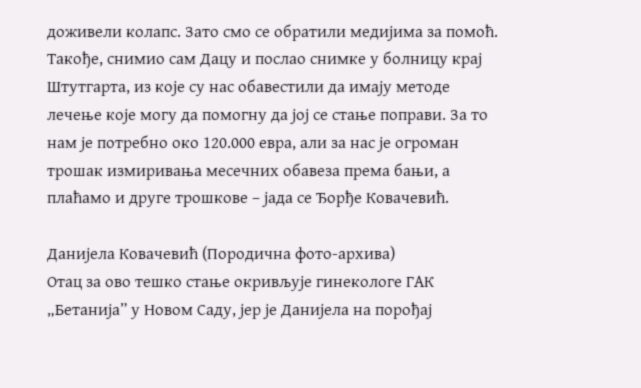доживели колапс. Зато смо се обратили медијима за помоћ. Такође, снимио сам Дацу и послао снимке у болницу крај Штутгарта, из које су нас обавестили да имају методе лечење које могу да помогну да јој се стање поправи. За то нам је потребно око 120.000 евра, али за нас је огроман трошак измиривања месечних обавеза према бањи, а плаћамо и друге трошкове – јада се Ђорђе Ковачевић.

Данијела Ковачевић (Породична фото-архива)
Отац за ово тешко стање окривљује гинекологе ГАК „Бетанија” у Новом Саду, јер је Данијела на порођај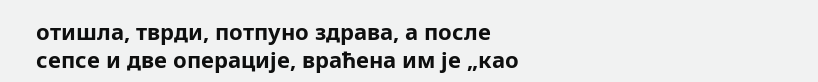отишла, тврди, потпуно здрава, а после сепсе и две операције, враћена им је „као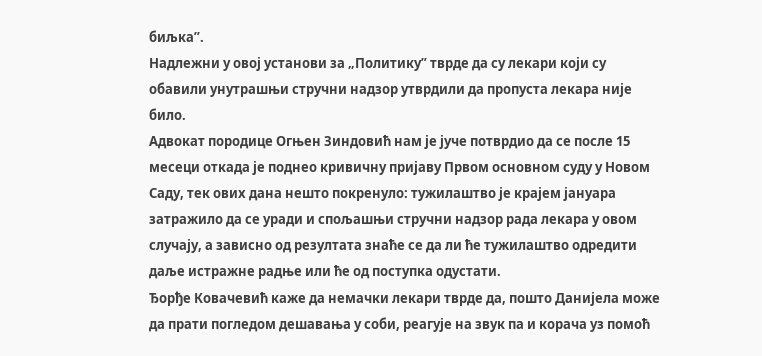биљка”.
Надлежни у овој установи за „Политику” тврде да су лекари који су обавили унутрашњи стручни надзор утврдили да пропуста лекара није било.
Адвокат породице Огњен Зиндовић нам је јуче потврдио да се после 15 месеци откада је поднео кривичну пријаву Првом основном суду у Новом Саду, тек ових дана нешто покренуло: тужилаштво је крајем јануара затражило да се уради и спољашњи стручни надзор рада лекара у овом случају, а зависно од резултата знаће се да ли ће тужилаштво одредити даље истражне радње или ће од поступка одустати.
Ђорђе Ковачевић каже да немачки лекари тврде да, пошто Данијела може да прати погледом дешавања у соби, реагује на звук па и корача уз помоћ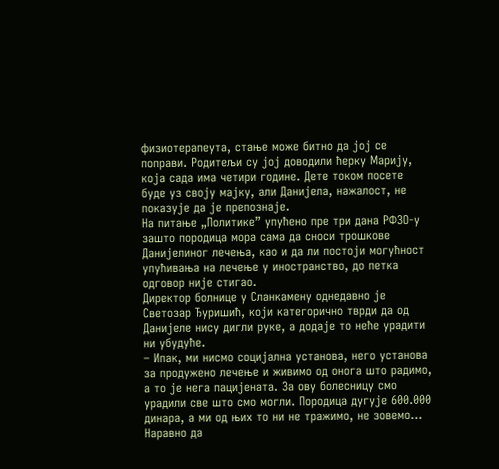физиотерапеута, стање може битно да јој се поправи. Родитељи су јој доводили ћерку Марију, која сада има четири године. Дете током посете буде уз своју мајку, али Данијела, нажалост, не показује да је препознаје.
На питање „Политике” упућено пре три дана РФЗО-у зашто породица мора сама да сноси трошкове Данијелиног лечења, као и да ли постоји могућност упућивања на лечење у иностранство, до петка одговор није стигао.
Директор болнице у Сланкамену однедавно је Светозар Ђуришић, који категорично тврди да од Данијеле нису дигли руке, а додаје то неће урадити ни убудуће.
– Ипак, ми нисмо социјална установа, него установа за продужено лечење и живимо од онога што радимо, а то је нега пацијената. За ову болесницу смо урадили све што смо могли. Породица дугује 600.000 динара, а ми од њих то ни не тражимо, не зовемо… Наравно да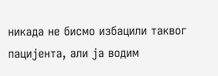никада не бисмо избацили таквог пацијента, али ја водим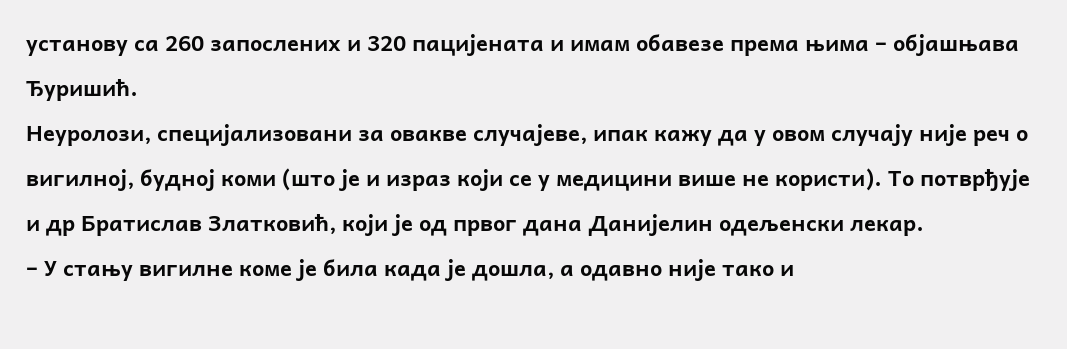установу са 260 запослених и 320 пацијената и имам обавезе према њима – објашњава Ђуришић.
Неуролози, специјализовани за овакве случајеве, ипак кажу да у овом случају није реч о вигилној, будној коми (што је и израз који се у медицини више не користи). То потврђује и др Братислав Златковић, који је од првог дана Данијелин одељенски лекар.
– У стању вигилне коме је била када је дошла, а одавно није тако и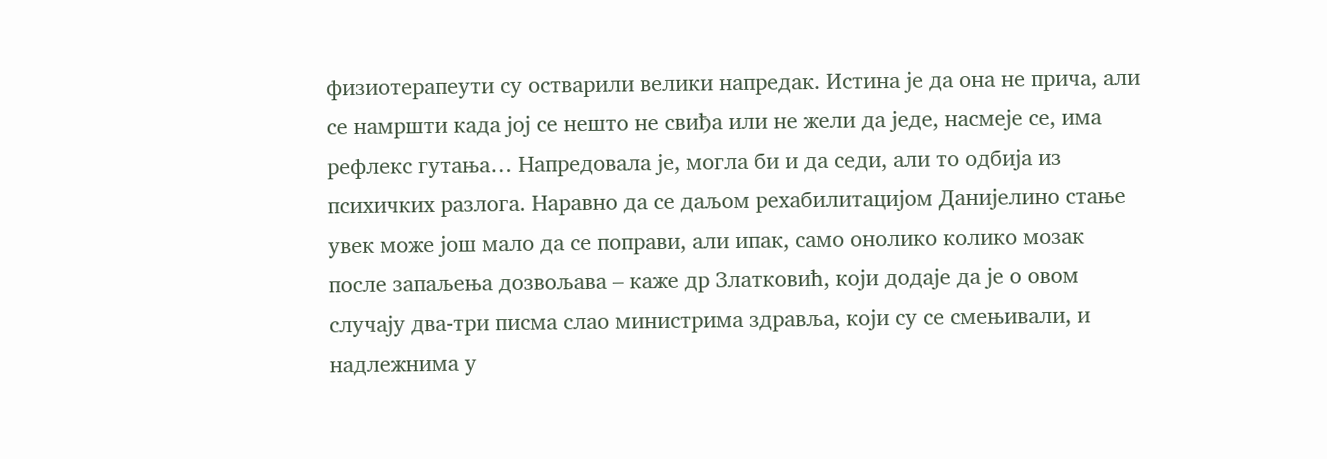физиотерапеути су остварили велики напредак. Истина је да она не прича, али се намршти када јој се нешто не свиђа или не жели да једе, насмеје се, има рефлекс гутања… Напредовала је, могла би и да седи, али то одбија из психичких разлога. Наравно да се даљом рехабилитацијом Данијелино стање увек може још мало да се поправи, али ипак, само онолико колико мозак после запаљења дозвољава – каже др Златковић, који додаје да је о овом случају два-три писма слао министрима здравља, који су се смењивали, и надлежнима у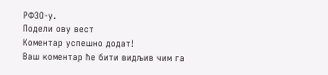РФЗО-у.
Подели ову вест
Комeнтар успeшно додат!
Ваш комeнтар ћe бити видљив чим га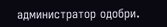администратор одобри.